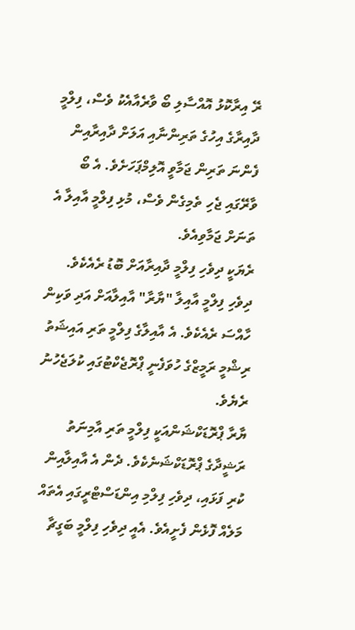ރޭ އިރާކޮޅު އޮއްސާލި ބޯ ވާރެއާއެކު ވެސް، ފިލްމީ ދާއިރާގެ އިހުގެ ތަރިންނާއި އަލަށް ދާއިރާއިން ފެންނަ ތަރިން ޖަމާވީ އޮލިމްޕަހަށެވެ. އެ ބޯ ވާރޭގައި ޖެހި ތެމިގެން ވެސް، މުޅި ފިލްމީ އާއިލާ އެ ތަނަށް ޖަމާވިއެވެ.
ރެޔަކީ ދިވެހި ފިލްމީ ދާއިރާއަށް ބޮޑު ރެއެކެވެ. ދިވެހި ފިލްމީ އާއިލާ "ޔާރާ" އާއިލާއަށް އަދި ވަކިން ހާއްސަ ރެއެކެވެ. އެ އާއިލާގެ ފިލްމީ ތަރި އައިޝަތު ރިޝްމީ ރަމީޒްގެ ހުވަފެނީ ޕްރޮޖެކްޓުގައި ކުލަޖެހުނު ރެޔެވެ.
ޔާރާ ޕްރޮޑަކްޝަންއަކީ ފިލްމީ ތަރި އާމިނަތު ރަޝީދާގެ ޕްރޮޑަކްޝަނެކެވެ. ދެން އެ އާއިލާއިން ކުރި ފަޅައި، ދިވެހި ފިލްމި އިންޑަސްޓްރީގައި އެތައް މަލެއް ފޮޅެން ފެށީއެވެ. އެއީ ދިވެހި ފިލްމީ ބަގީޗާ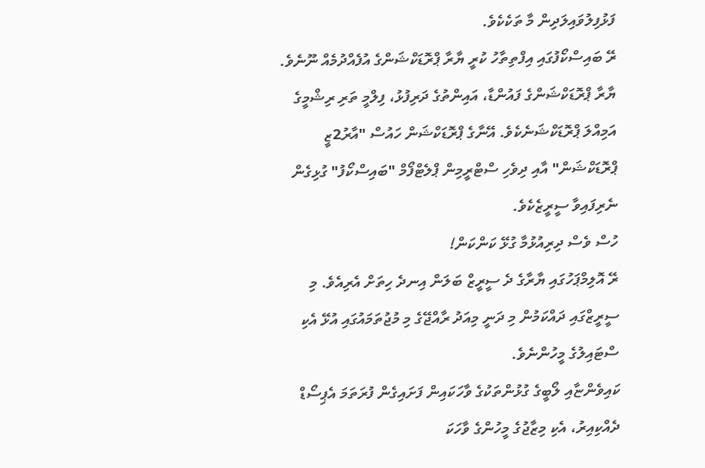ފަޅުފިލުވައިލަދިން މާ ތަކެކެވެ.
ރޭ ބައިސްކޯފުގައި އިފްތިތާހު ކުރީ ޔާރާ ޕްރޮޑަކްޝަންގެ އުފެއްދުމެއް ނޫނެވެ. ޔާރާ ޕްރޮޑަކްޝަންގެ ފައުންޑާ، އައިންތުގެ ދަރިފުޅު، ފިލްމީ ތަރި ރިޝްމީގެ އަމިއްލަ ޕްރޮޑަކްޝަނެކެވެ. އޭނާގެ ޕްރޮޑަކްޝަން ހައުސް "އާރު2ޒީ ޕްރޮޑަކްޝަން" އާއި ދިވެހި ސްޓްރީމިން ޕްލެޓްފޯމް "ބައިސްކޯފު" ގުޅިގެން ނެރިފައިވާ ސީރީޒެކެވެ.
ހުސް ވެސް ދިރިއުޅުމާ ގުޅޭ ކަންކަން!
ރޭ އޮލިމްޕަހުގައި ޔާރާގެ ދެ ސީރީޒް ބަލަން އިނދެ ހިތަށް އެރިއެވެ. މި ސީރީޒްގައި ދައްކަމުން މި ދަނީ މިއަދު ރާއްޖޭގެ މި މުޖުތަމައުގައި އުޅޭ އެކި ސްޓައިލުގެ މީހުންނެވެ.
ކައިވެންޏާއި ލޯބީގެ ގުޅުންތަކުގެ ވާހަކައިން ފަށައިގެން ފުރަތަމަ އެޕިސޯޑް ދެއްކިއިރު، އެކި މިޒާޖުގެ މީހުންގެ ވާހަކަ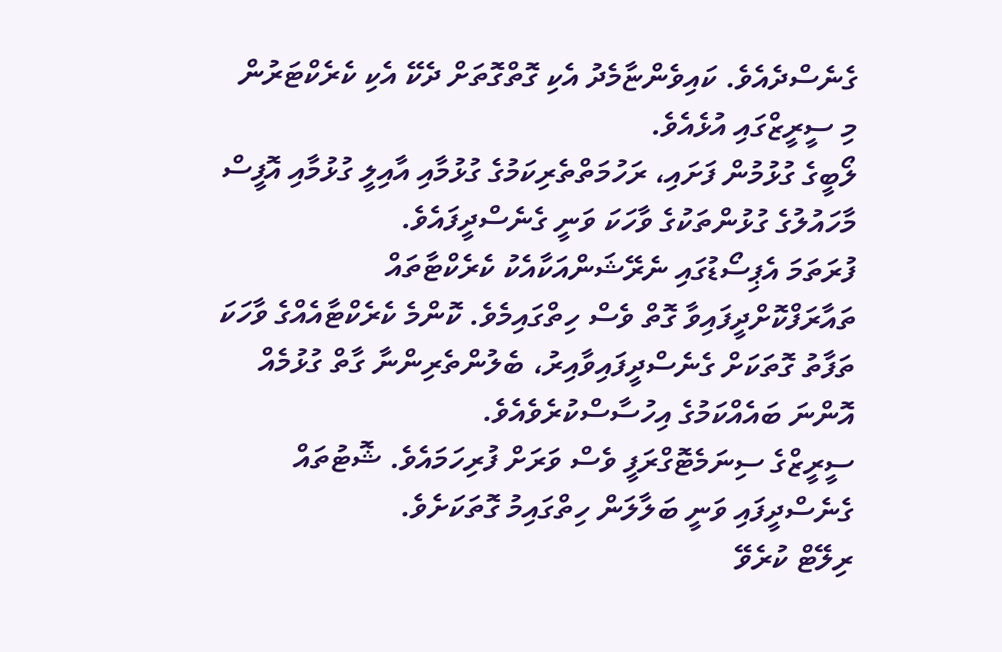ގެނެސްދެއެވެ. ކައިވެންޏާމެދު އެކި ގޮތްގޮތަށް ދެކޭ އެކި ކެރެކްޓަރުން މި ސީރީޒްގައި އުޅެއެވެ.
ލޯބީގެ ގުޅުމުން ފަށައި، ރަހުމަތްތެރިކަމުގެ ގުޅުމާއި އާއިލީ ގުޅުމާއި އޮފީސް މާހައުލުގެ ގުޅުންތަކުގެ ވާހަކަ ވަނީ ގެނެސްދީފައެވެ.
ފުރަތަމަ އެޕިސޯޑުގައި ނެރޭޝަންއަކާއެކު ކެރެކްޓާތައް ތައާރަފްކޮށްދީފައިވާ ގޮތް ވެސް ހިތްގައިމެވެ. ކޮންމެ ކެރެކްޓާއެއްގެ ވާހަކަ ތަފާތު ގޮތަކަށް ގެނެސްދީފައިވާއިރު، ބެލުންތެރިންނާ ގާތް ގުޅުމެއް އޮންނަ ބައެއްކަމުގެ އިހުސާސްކުރެވެއެވެ.
ސީރީޒްގެ ސިނަމެޓޮގްރަފީ ވެސް ވަރަށް ފުރިހަމައެވެ. ޝޮޓުތައް ގެނެސްދީފައި ވަނީ ބަލާލަން ހިތްގައިމު ގޮތަކަށެވެ.
ރިލޭޓް ކުރެވޭ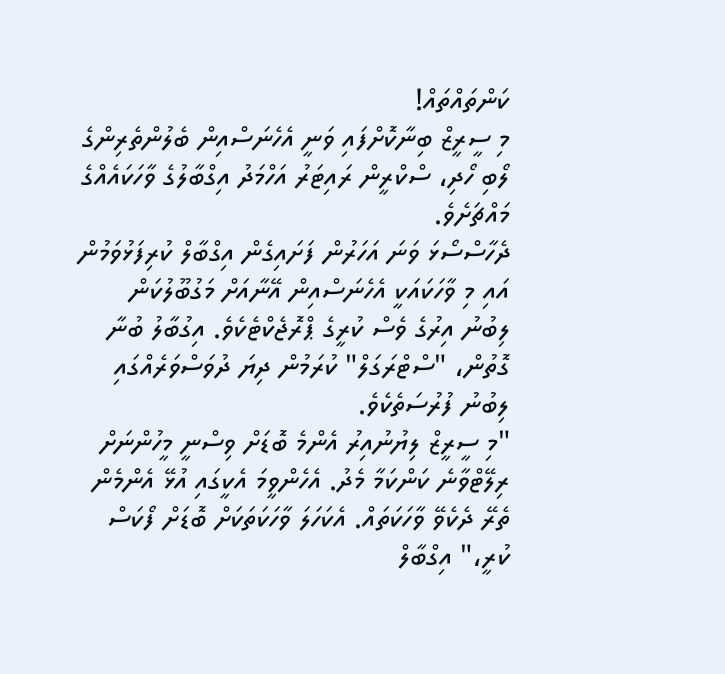ކަންތައްތައް!
މި ސީރީޒް ބިނާކޮށްފައި ވަނީ އެހެނަސްއިން ބެލުންތެރިންގެ ލޯބި ހޯދި، ސްކްރީން ރައިޓަރު އަހްމަދު އިގްބާލުގެ ވާހަކައެއްގެ މައްޗަށެވެ.
ދެހާސްސޯޅަ ވަނަ އަހަރުން ފަށައިގެން އިގްބާލް ކުރިފަޅުވަމުން އައި މި ވާހަކައަކީ އެހެނަސްއިން އޭނާއަށް މަގުބޫލުކަން ލިބުނު އިރުގެ ވެސް ކުރީގެ ޕްރޮޖެކްޓެކެވެ. އިގުބާލު ބުނާ ގޮތުން، "ސްޓްރަގަލް" ކުރަމުން ދިޔަ ދުވަސްވަރެއްގައި ލިބުނު ފުރުސަތެކެވެ.
"މި ސީރީޒް ލިޔުނުއިރު އެންމެ ބޮޑަށް ވިސްނީ މީހުންނަށް ރިލޭޓްވާނެ ކަންކަމާ މެދު. އެހެންވީމަ އެކީގައި އުޅޭ އެންމެން ތެރޭ ދެކެވޭ ވާހަކަތައް. އެކަހަލަ ވާހަކަތަކަށް ބޮޑަށް ފޯކަސް ކުރީ،" އިގްބާލް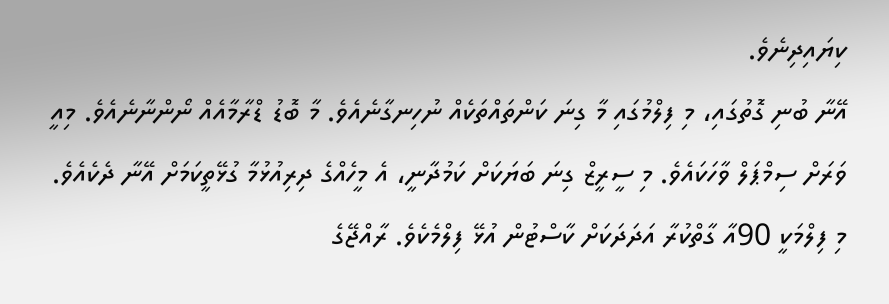ކިޔައިދިނެވެ.
އޭނާ ބުނި ގޮތުގައި، މި ފިލްމުގައި މާ ގިނަ ކަންތައްތަކެއް ނުހިނގާނެއެވެ. މާ ބޮޑު ޑްރާމާއެއް ނޯންނާނެއެވެ. މިއީ ވަރަށް ސިމްޕަލް ވާހަކައެވެ. މި ސީރީޒް ގިނަ ބަޔަކަށް ކަމުދާނީ، އެ މީހެއްގެ ދިރިއުޅުމާ ގުޅޭތީކަމަށް އޭނާ ދެކެއެވެ.
މި ފިލްމަކީ 90އާ ގާތްކުރާ އަދަދަކަށް ކާސްޓުން އުޅޭ ފިލްމެކެވެ. ރާއްޖޭގެ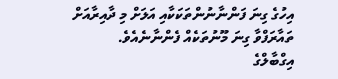އިހުގެ ގިނަ ފަންނާނުންތަކަކާއި އަލަށް މި ދާއިރާއަށް ތައާރަފްވާ ގިނަ މޫނުތަކެއް ފެންނާނެއެވެ.
އިގްބާލްގެ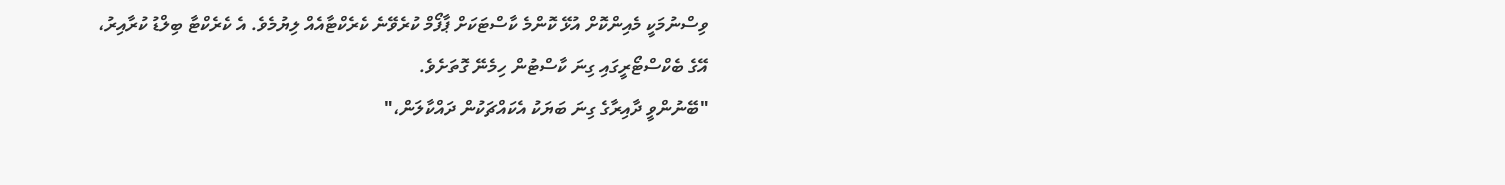ވިސްނުމަކީ މެއިންކޮށް އުޅޭ ކޮންމެ ކާސްޓަކަށް ޕާފޯމް ކުރެވޭނެ ކެރެކްޓާއެއް ލިޔުމެވެ. އެ ކެރެކްޓާ ބިލްޑު ކުރާއިރު، އޭގެ ބެކްސްޓޯރީގައި ގިނަ ކާސްޓުން ހިމެނޭ ގޮތަށެވެ.
"ބޭނުންވީ ދާއިރާގެ ގިނަ ބަޔަކު އެކައްޗަކުން ދައްކާލަން،"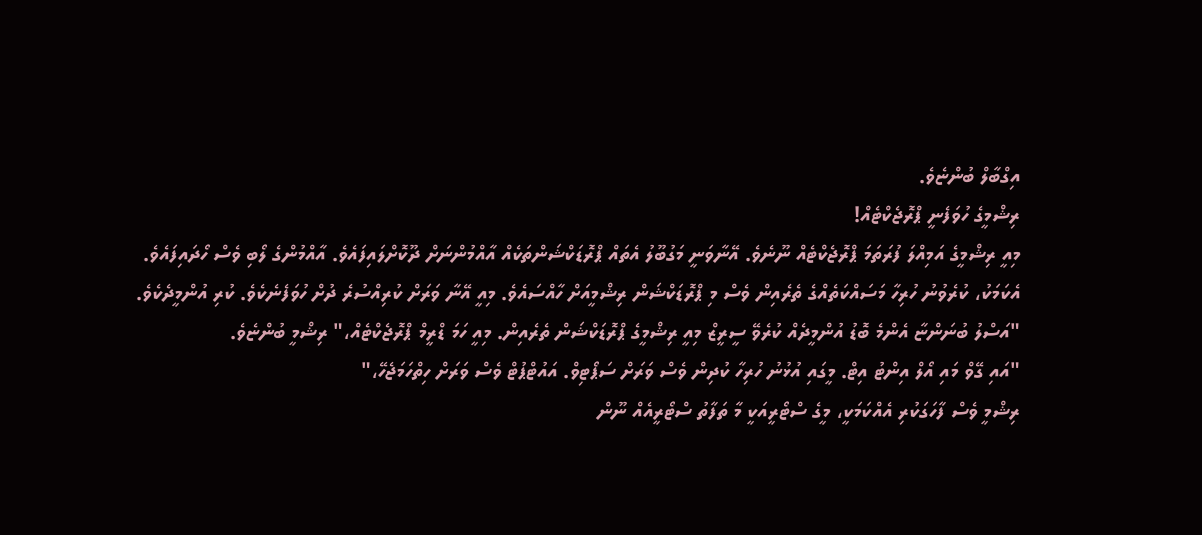އިގްބާލް ބުންޏެވެ.
ރިޝްމީގެ ހުވަފެނީ ޕްރޮޖެކްޓެއް!
މިއީ ރިޝްމީގެ އަމިއްލަ ފުރަތަމަ ޕްރޮޖެކްޓެއް ނޫނެވެ. އޭނާވަނީ މަގުބޫލު އެތައް ޕްރޮޑަކްޝަންތަކެއް އާއްމުންނަށް ދޫކޮށްލައިފައެވެ. އާއްމުންގެ ލޯބި ވެސް ހޯދައިފައެވެ.
އެކަމަކު، ކުރެވުނު ހުރިހާ މަސައްކަތެއްގެ ތެރެއިން ވެސް މި ޕްރޮޑަކްޝަން ރިޝްމީއަށް ހާއްސައެވެ. މިއީ އޭނާ ވަރަށް ކުރިއްސުރެ ދުށް ހުވަފެނެކެވެ. ކުރި އުންމީދެކެވެ.
"އަސްލު ބުނަންޏާ އެންމެ ބޮޑު އުންމީދެއް ކުރެވޭ ސީރީޒް މިއީ ރިޝްމީގެ ޕްރޮޑަކްޝަން ތެރެއިން. މިއީ ހަމަ ޑްރީމް ޕްރޮޖެކްޓެއް،" ރިޝްމީ ބުންޏެވެ.
"އައި ގޭވް މައި އޯލް އިންޓު އިޓް. މީގައި އުޅުނު ހުރިހާ ކުދިން ވެސް ވަރަށް ސަޕޯޓިވް. އައުޓްޕުޓް ވެސް ވަރަށް ހިތްހަމަޖެހޭ،"
ރިޝްމީ ވެސް ފާހަގަކުރި އެއްކަމަކީ، މީގެ ސްޓޯރީއަކީ މާ ތަފާތު ސްޓޯރީއެއް ނޫން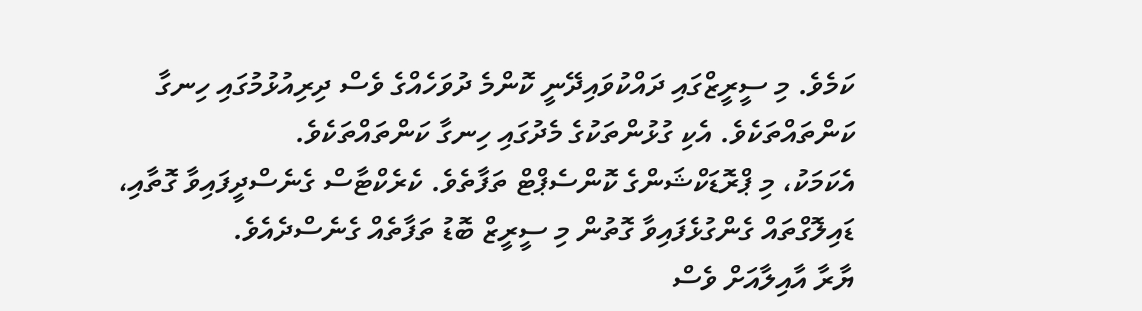ކަމެވެ. މި ސީރީޒްގައި ދައްކުވައިދޭނީ ކޮންމެ ދުވަހެއްގެ ވެސް ދިރިއުޅުމުގައި ހިނގާ ކަންތައްތަކެވެ. އެކި ގުޅުންތަކުގެ މެދުގައި ހިނގާ ކަންތައްތަކެވެ.
އެކަމަކު، މި ޕްރޮޑަކްޝަންގެ ކޮންސެޕްޓް ތަފާތެވެ. ކެރެކްޓާސް ގެނެސްދީފައިވާ ގޮތާއި، ޑައިލޮގްތައް ގެންގުޅެފައިވާ ގޮތުން މި ސީރީޒް ބޮޑު ތަފާތެއް ގެނެސްދެއެވެ.
ޔާރާ އާއިލާއަށް ވެސް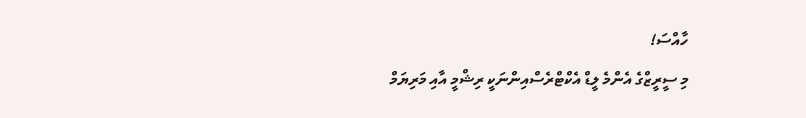ހާއްސަ!
މި ސީރީޒްގެ އެންމެ ލީޑް އެކްޓްރެސްއިންނަކީ ރިޝްމީ އާއި މަރިޔަމް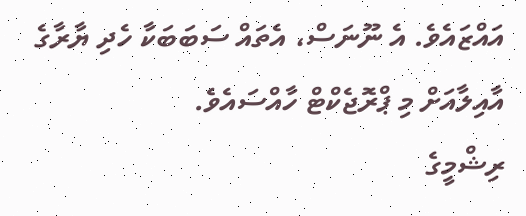އައްޒައެވެ. އެ ނޫނަސް، އެތައް ސަބަބަކާ ހެދި ޔާރާގެ އާއިލާއަށް މި ޕްރޮޖެކްޓް ހާއްސައެވެ.
ރިޝްމީގެ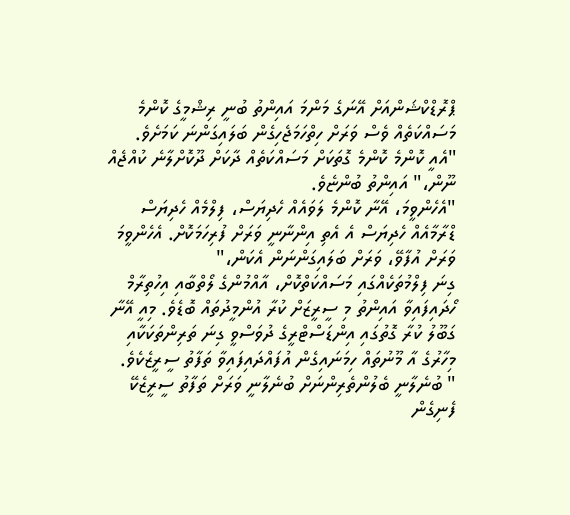ޕްރޮޑްކްޝަންއަށް އޭނަގެ މަންމަ އައިންތު ބުނީ ރިޝްމީގެ ކޮންމެ މަސައްކަތެއް ވެސް ވަރަށް ހިތްހަމަޖެހިގެން ބަލައިގަންނަ ކަމަށެވެ.
"އެއީ ކޮންމެ ކޮންމެ ގޮތަކަށް މަސައްކަތެއް ދާކަށް ދޫކޮށްލާނެ ކުއްޖެއް ނޫން،" އައިންތު ބުންޏެވެ.
"އެހެންވީމަ، އޭނާ ކޮންމެ ލަވައެއް ހެދިޔަސް، ފިލްމެއް ހެދިޔަސް ޑްރާމާއެއް ހެދިޔަސް އެ އެތި އިންނާނީ ވަރަށް ފުރިހަމަކޮށް. އެހެންވީމަ ވަރަށް އުފާވޭ، ވަރަށް ބަލައިގަންނަން އެކަން،"
ގިނަ ފިލްމުތަކެއްގައި މަސައްކަތްކޮށް، އާއްމުންގެ ލޯތްބާއި އިހުތިރާމް ހޯދައިފައިވާ އައިންތު މި ސީރީޒަށް ކުރާ އުންމީދުތައް ބޮޑެވެ. މިއީ އޭނާ ގަބޫލު ކުރާ ގޮތުގައި އިންޑަސްޓްރީގެ ދުވަސްވީ ގިނަ ތަރިންތަކަކާއި މިހާރުގެ އާ މޫނުތައް ހިމަނައިގެން އުފައްދައިފައިވާ ތަފާތު ސީރީޒެކެވެ.
" ބުނެލާނީ ބެލުންތެރިންނަށް ބުނެލާނީ ވަރަށް ތަފާތު ސީރީޒެކޭ ފެނިގެން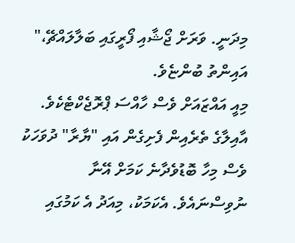މިދަނީ. ވަރަށް ޖޯޝާއި ފޯރީގައި ބަލާލައްޗޭ،" އައިންތު ބުންޏެވެ.
މިއީ އައްޒައަށް ވެސް ހާއްސަ ޕްރޮޖެކްޓެކެވެ. އާއިލާގެ ތެރެއިން ފެށިގެން އައި "ޔާރާ" ދުވަހަކު ވެސް މިހާ ބޮޑުވެދާނެ ކަމަށް އޭނާ ނުވިސްނައެވެ. އެކަމަކު، މިއަދު އެ ކަމުގައި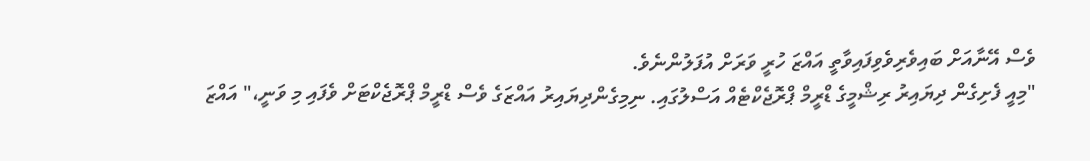ވެސް އޭނާއަށް ބައިވެރިވެވިފައިވާތީ އައްޒަ ހުރީ ވަރަށް އުފަލުންނެވެ.
"މިއީ ފެށިގެން ދިޔައިރު ރިޝްމީގެ ޑްރީމް ޕްރޮޖެކްޓެއް އަސްލުގައި. ނިމިގެންދިޔައިރު އައްޒަގެ ވެސް ޑްރީމް ޕްރޮޖެކްޓަށް ވެފައި މި ވަނީ،" އައްޒަ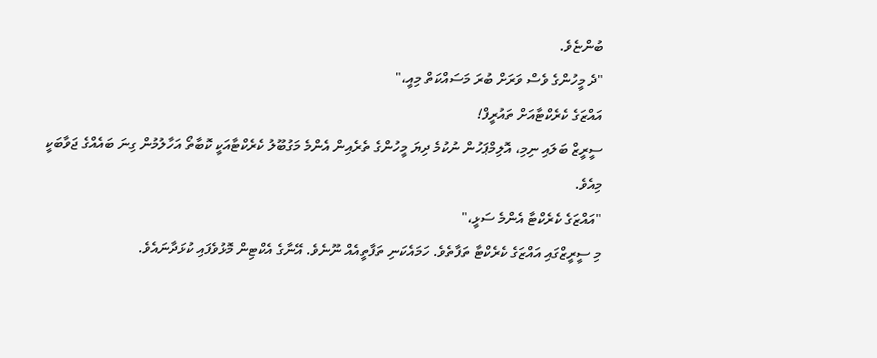ބުންޏެވެ.
"ދެ މީހުންގެ ވެސް ވަރަށް ބުރަ މަސައްކަތް މިއީ،"
އައްޒަގެ ކެރެކްޓާއަށް ތައުރީފް!
ސީރީޒް ބަލައި ނިމި، އޮލިމްޕަހުން ނުކުމެ ދިޔަ މީހުންގެ ތެރެއިން އެންމެ މަގުބޫލު ކެރެކްޓާއަކީ ކޮބާތޯ އަހާލުމުން ގިނަ ބައެއްގެ ޖަވާބަކީ މިއެވެ.
"އައްޒަގެ ކެރެކްޓާ އެންމެ ސަޅީ،"
މި ސީރީޒްގައި އައްޒަގެ ކެރެކްޓާ ތަފާތެވެ. ހަމައެކަނި ތަފާތީއެއް ނޫނެވެ. އޭނާގެ އެކްޓިން މޮޅުވެފައި ކުޅަދާނައެވެ.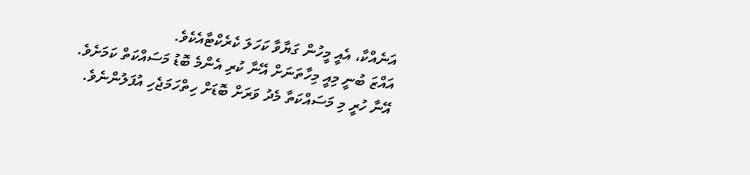އަނެއްކާ، އެއީ މީހުން ގަޔާވާ ކަހަލަ ކެރެކްޓާއެކެވެ.
އައްޒަ ބުނީ މިއީ މިހާތަނަށް އޭނާ ކުރި އެންމެ ބޮޑު މަސައްކަތް ކަމަށެވެ. އޭނާ ހުރީ މި މަސައްކަތާ މެދު ވަރަށް ބޮޑަށް ހިތްހަމަޖެހި އުފަލުންނެވެ.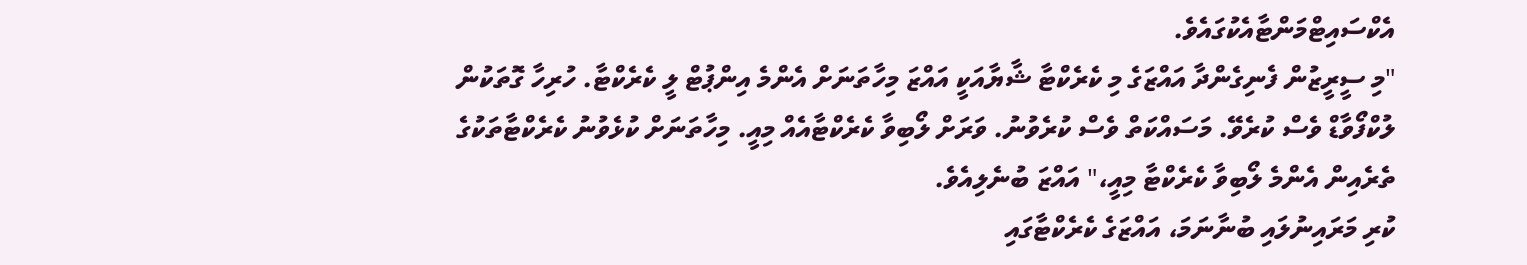އެކްސައިޓްމަންޓާއެކުގައެވެ.
"މި ސީރީޒުން ފެނިގެންދާ އައްޒަގެ މި ކެރެކްޓާ ޝާޔާއަކީ އައްޒަ މިހާތަނަށް އެންމެ އިންޕުޓް ލީ ކެރެކްޓާ. ހުރިހާ ގޮތަކުން ލުކްފޯވާޑް ވެސް ކުރެވޭ. މަސައްކަތް ވެސް ކުރެވުނު. ވަރަށް ލޯބިވާ ކެރެކްޓާއެއް މިއީ. މިހާތަނަށް ކުޅެވުނު ކެރެކްޓާތަކުގެ ތެރެއިން އެންމެ ލޯބިވާ ކެރެކްޓާ މިއީ،" އައްޒަ ބުނެލިއެވެ.
ކުރި މަރައިނުލައި ބުނާނަމަ، އައްޒަގެ ކެރެކްޓާގައި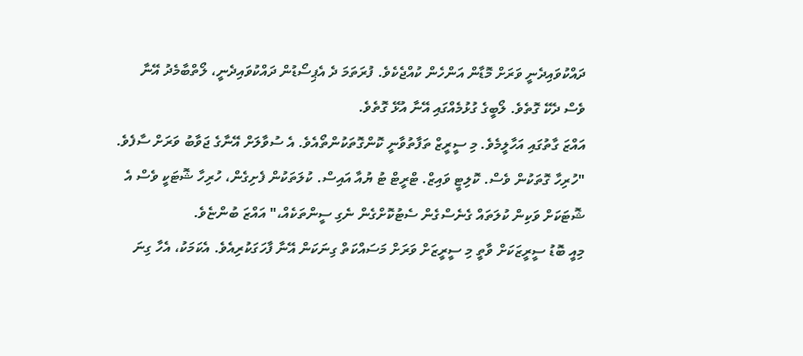ދައްކުވައިދެނީ ވަރަށް މޮޑާން އަންހެން ކުއްޖެކެވެ. ފުރަތަމަ ދެ އެޕިސޯޑުން ދައްކުވައިދެނީ، ލޯތްބާމެދު އޭނާ ވެސް ދެކޭ ގޮތެވެ. ލޯބީގެ ގުޅުމެއްގައި އޭނާ އުޅޭ ގޮތެވެ.
އައްޒަ ގާތުގައި އަހާލީމެވެ. މި ސީރީޒް ތަފާތުވާނީ ކޮންގޮތަކުންތޯއެވެ. އެ ސުވާލަށް އޭނާގެ ޖަވާބު ވަރަށް ސާފެވެ.
"ހުރިހާ ގޮތަކުން ވެސް. ކޮލިޓީ ވައިޒް. ޓްރީޓް ޓު ޔުއާ އައިސް. ކުލަތަކުން ފެށިގެން، ހުރިހާ ޝޮޓަކީ ވެސް އެ ޝޮޓަކަށް ވަކިން ކުލަތައް ގެނެސްގެން ސެޓުކޮށްގެން ނެގި ސީންތަކެއް،" އައްޒަ ބުންޏެވެ.
މިއީ ބޮޑު ސީރީޒަކަށް ވާތީ މި ސީރީޒަށް ވަރަށް މަސައްކަތް ގިނަކަން އޭނާ ފާހަގަކުރިއެވެ. އެކަމަކު، އެހާ ގިނަ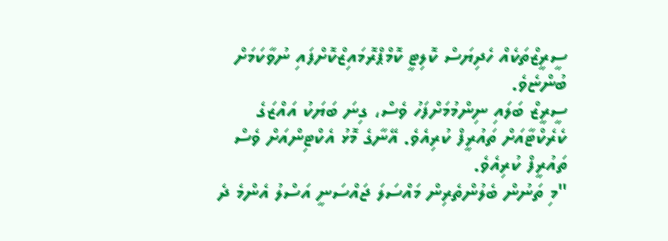ސީރީޒްތަކެއް ހެދިޔަސް ކޮލިޓީ ކޮމްޕްރޮމައިޒްކޮށްފައި ނުވާކަމަށް ބުންޏެވެ.
ސީރީޒް ބަލައި ނިންމުމަށްފަހު ވެސް، ގިނަ ބަޔަކު އައްޒަގެ ކެރެކްޓާއަށް ތައުރީފް ކުރިއެވެ. އޭނާގެ މޮޅު އެކްޓިންއަށް ވެސް ތައުރީފް ކުރިއެވެ.
"މި ތަނުން ބެލުންތެރިން މައްސަލަ ޖައްސަނީ އަސްލު އެންމެ ދެ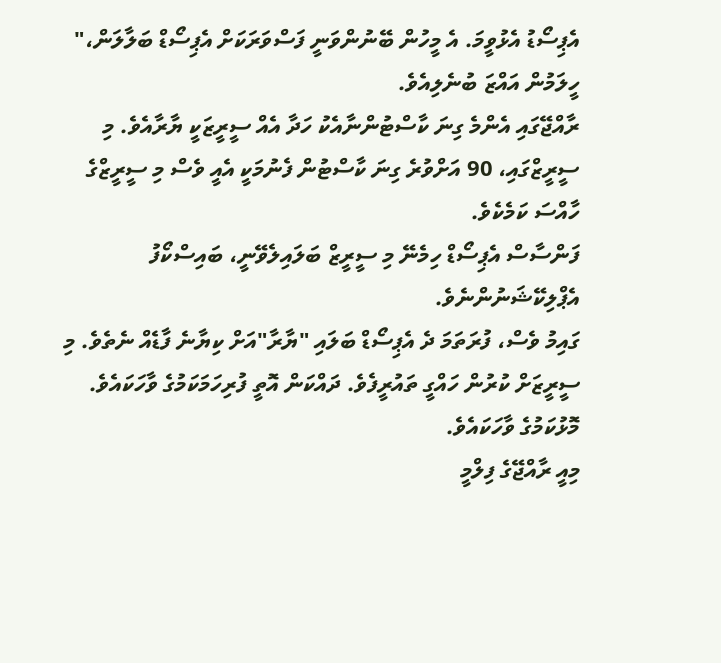އެޕިސޯޑު އެޅުވީމަ. އެ މީހުން ބޭނުންވަނީ ފަސްވަރަކަށް އެޕިސޯޑް ބަލާލަން،" ހީލަމުން އައްޒަ ބުނެލިއެވެ.
ރާއްޖޭގައި އެންމެ ގިނަ ކާސްޓުންނާއެކު ހަދާ އެއް ސީރީޒަކީ ޔާރާއެވެ. މި ސީރީޒްގައި، 90 އަށްވުރެ ގިނަ ކާސްޓުން ފެނުމަކީ އެއީ ވެސް މި ސީރީޒްގެ ހާއްސަ ކަމެކެވެ.
ފަންސާސް އެޕިސޯޑް ހިމެނޭ މި ސީރީޒް ބަލައިލެވޭނީ، ބައިސްކޯފު އެޕްލިކޭޝަނުންނެވެ.
ގައިމު ވެސް، ފުރަތަމަ ދެ އެޕިސޯޑް ބަލައި "ޔާރާ"އަށް ކިޔާނެ ފާޑެއް ނެތެވެ. މި ސީރީޒަށް ކުރުން ހައްގީ ތައުރީފެވެ. ދައްކަން އޮތީ ފުރިހަމަކަމުގެ ވާހަކައެވެ. މޮޅުކަމުގެ ވާހަކައެވެ.
މިއީ ރާއްޖޭގެ ފިލްމީ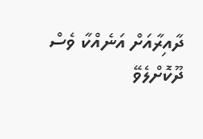ދާއިރާއަށް އަނެއްކާ ވެސް ދޫކޮށްލެވޭ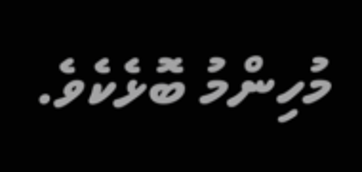މުހިންމު ބޮޅެކެވެ.